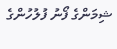ޝިމަންގެ ފޯނު ފުލުހުންގެ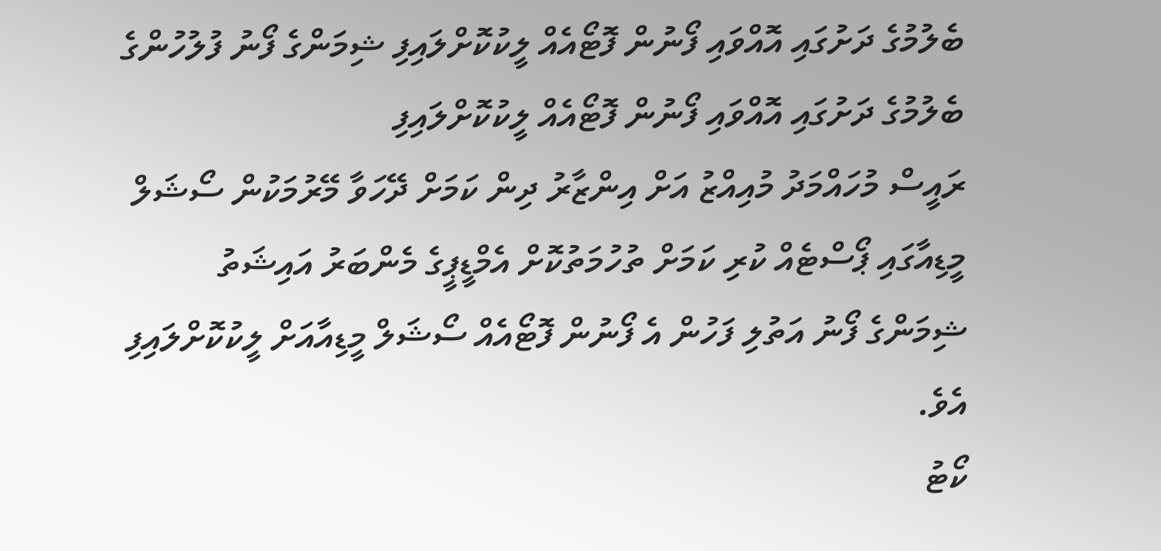ބެލުމުގެ ދަށުގައި އޮއްވައި ފޯނުން ފޮޓޯއެއް ލީކުކޮށްލައިފި ޝިމަންގެ ފޯނު ފުލުހުންގެ ބެލުމުގެ ދަށުގައި އޮއްވައި ފޯނުން ފޮޓޯއެއް ލީކުކޮށްލައިފި
ރައީސް މުހައްމަދު މުއިއްޒު އަށް އިންޒާރު ދިން ކަމަށް ދޭހަވާ މޭރުމަކުން ސޯޝަލް މީޑިއާގައި ޕޯސްޓެއް ކުރި ކަމަށް ތުހުމަތުކޮށް އެމްޑީޕީގެ މެންބަރު އައިޝަތު ޝިމަންގެ ފޯނު އަތުލި ފަހުން އެ ފޯނުން ފޮޓޯއެއް ސޯޝަލް މީޑިއާއަށް ލީކުކޮށްލައިފި އެވެ.
ކޯޓު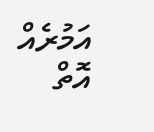އަމުރެއް އޮތް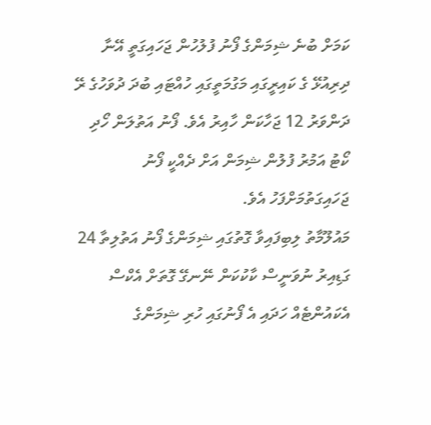ކަމަށް ބުނެ ޝިމަންގެ ފޯނު ފުލުހުން ޖަހައިގަތީ އޭނާ ދިރިއުޅޭ ގެ ކައިރީގައި މަގުމަތީގައި ހުއްޓައި ބުދަ ދުވަހުގެ ރޭ ދަންވަރު 12 ޖަހާކަން ހާއިރު އެވެ. ފޯނު އަތުލަން ހޯދި ކޯޓު އަމުރު ފުލުން ޝިމަން އަށް ދެއްކީ ފޯނު ޖަހައިގަތުމަށްފަހު އެވެ.
މައުލޫމާތު ލިބިފައިވާ ގޮތުގައި ޝިމަންގެ ފޯނު އަތުލިތާ 24 ގަޑިއިރު ނުވަނީސް ކާކުކަން ނޭނގޭ ގޮތަށް އެކްސް އެކައުންޓެއް ހަދައި އެ ފޯނުގައި ހުރި ޝިމަންގެ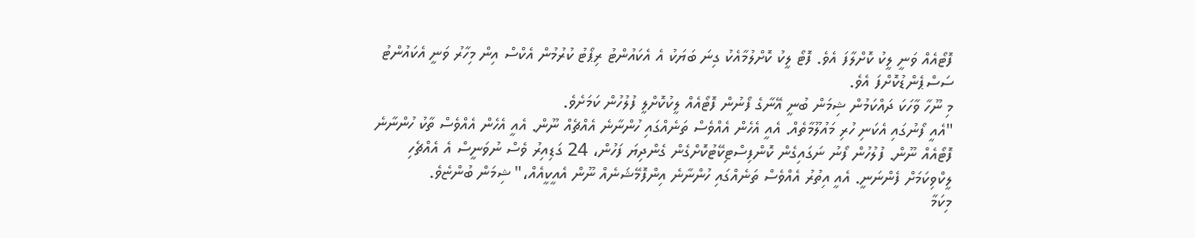ފޮޓޯއެއް ވަނީ ލީކު ކޮށްލާފަ އެވެ. ފޮޓޯ ލީކު ކޮށްލުމާއެކު ގިނަ ބަޔަކު އެ އެކައުންޓު ރިޕޯޓު ކުރުމުން އެކްސް އިން މިހާރު ވަނީ އެކައުންޓު ސަސްޕެންޑުކޮށްފަ އެވެ.
މި ނޫހާ ވާހަކަ ދައްކަމުން ޝިމަން ބުނީ އޭނާގެ ފޯނުން ފޮޓޯއެއް ލީކުކޮށްލީ ފުލުހުން ކަމަށެވެ.
"އެއީ ފޯނުގައި އެކަނި ހުރި މައުލޫމާތެއް. އެއީ އެހެން އެއްވެސް ތަނެއްގައި ހުންނާނެ އެއްޗެއް ނޫން. އެއީ އެހެން އެއްވެސް ތާކު ހުންނާނެ ފޮޓޯއެއް ނޫން. ފުލުހުން ފޯނު ނަގައިގެން ކޮންފިސްޓިކޭޓުކޮށްގެން ގެންދިޔަ ފަހުން، 24 ގަޑިއިރު ވެސް ނުވަނީސް އެ އެއްޗެހި ލީކްވިކަމަށް ފެންނަނީ. އެއީ އިތުރު އެއްވެސް ތަނެއްގައި ހުންނާނެ އިންފޮމޭޝަނެއް ނޫން އެއީކީއެއް،" ޝިމަން ބުންޏެވެ.
މިކަމާ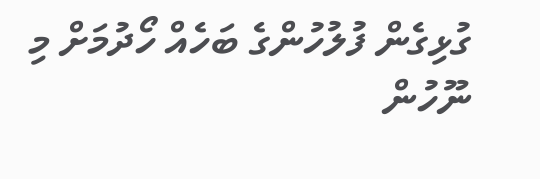ގުޅިގެން ފުލުހުންގެ ބަހެއް ހޯދުމަށް މި ނޫހުން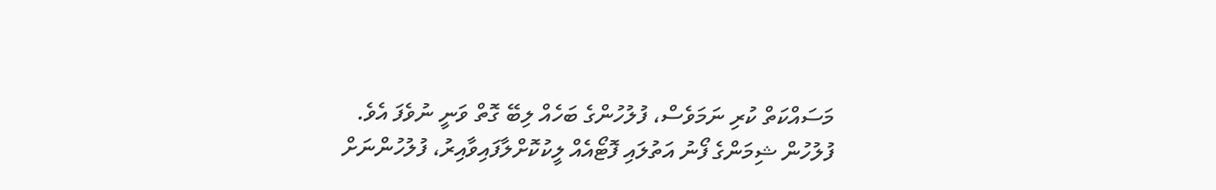މަސައްކަތް ކުރި ނަމަވެސް، ފުލުހުންގެ ބަހެއް ލިބޭ ގޮތް ވަނީ ނުވެފަ އެވެ.
ފުލުހުން ޝިމަންގެ ފޯނު އަތުލައި ފޮޓޯއެއް ލީކުކޮށްލާފައިވާއިރު، ފުލުހުންނަށް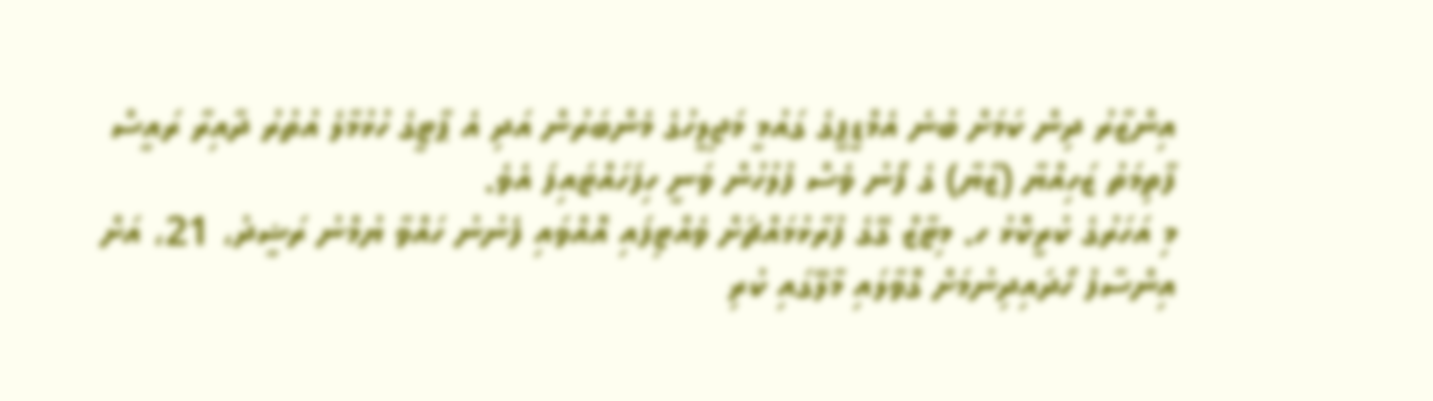އިންޒާރު ދިން ކަމަށް ބުނެ އެމްޑީޕީގެ ގައުމީ މަޖިލީހުގެ މެންބަރުން އަދި އެ ޕާޓީގެ ހުޅުމާލެ އުތުރު ދާއިރާ ރައީސް ފާތިމަތު ޒަހިއްޔާ (ޒާޔާ) ގެ ފޯނު ވެސް ފުލުހުން ވަނީ ހިފަހައްޓައިފަ އެވެ.
މި އަހަރުގެ ކުރީކޮޅު ހ. މިޓާޒް ގޭގެ ފުރާޅުމައްޗަށް ވެއްޓިފައި އޮއްވައި ފެނުނު ހައްވާ ޔުމްނު ރަޝީދު، 21، އަށް އިންސާފު ހޯދައިދިނުމަށް ގޮވާލައި މާލޭގައި ކުރި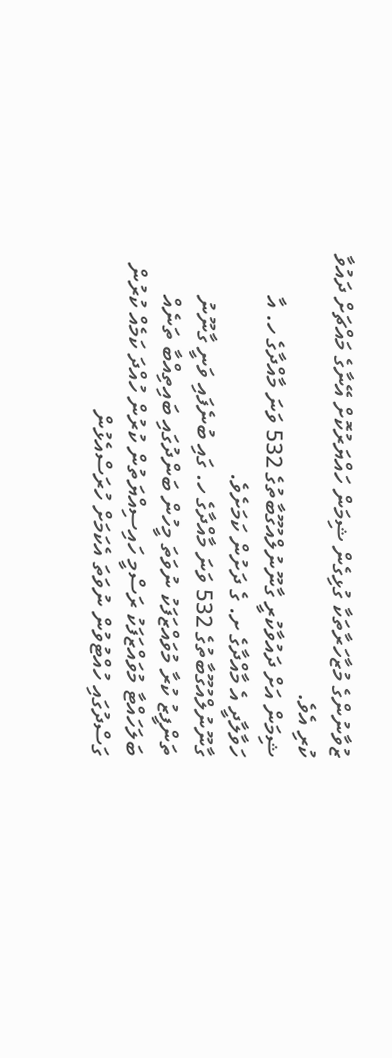ޒުވާނުންގެ މުޒާހަރާތަކާ ގުޅިގެން ޝިމަން ހައްޔަރުކޮށް އޭނާގެ މައްޗަށް ދައުވާ ކުރި އެވެ.
ޝިމަން އަށް ދައުވާކުރީ ގާނޫނުލްއުގޫބާތުގެ 532 ވަނަ މާއްދާގެ ހ. އާ ހަވާލާދީ އެ މާއްދާގެ ށ. ގެ ދަށުން ކަމަށެވެ.
ގާނޫނުލްއުގޫބާތުގެ 532 ވަނަ މާއްދާގެ ހ. ގައި ބުނެފައި ވަނީ ގާނޫނު ތަންފީޒު ކުރާ މުވައްޒަފަކު ނުވަތަ މީހުން ބަންދުގައި ބައިތިއްބާ ތަނެއް ބަލަހައްޓާ މުވައްޒަފަކު ރަސްމީ ހައިސިއްޔަތުން ކުރުން ހުއްދަ ކަމެއް ކުރުން ގަސްދުގައި ހުއްޓުވުން ނުވަތަ އެކަމަށް ހުރަސްއެޅުން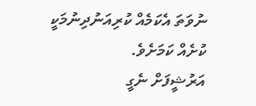ނުވަތަ އެކަމެއް ކުރިއަނުދިނުމަކީ ކުށެއް ކަމަށެވެ.
އަރުޝީފަށް ނެގީ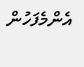އެންމެފަހުން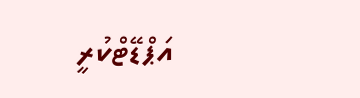އަޕްޑޭޓްކުރީ